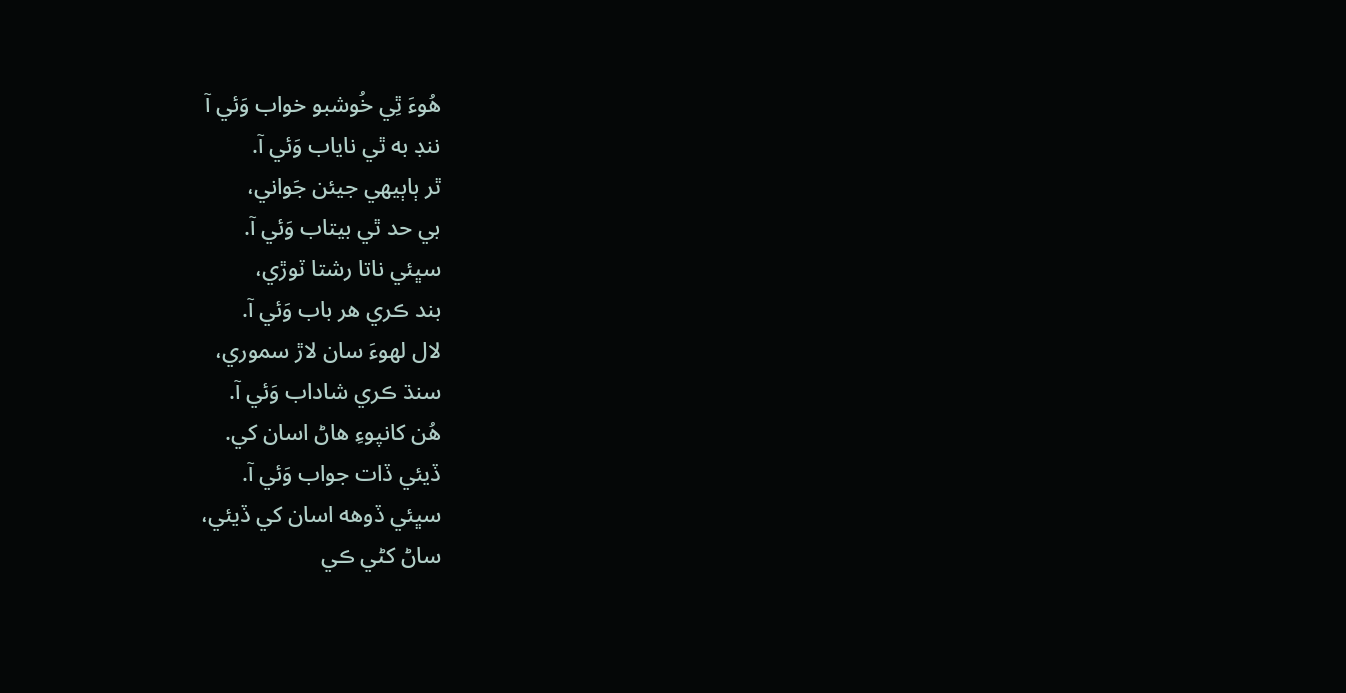هُوءَ ٿِي خُوشبو خواب وَئي آ
ننڊ به ٿي ناياب وَئي آ.
ٿر ٻاٻيهي جيئن جَواني،
بي حد ٿي بيتاب وَئي آ.
سڀئي ناتا رشتا ٽوڙي،
بند ڪري هر باب وَئي آ.
لال لهوءَ سان لاڙ سموري،
سنڌ ڪري شاداب وَئي آ.
هُن کانپوءِ هاڻ اسان کي.
ڏيئي ڏات جواب وَئي آ.
سڀئي ڏوهه اسان کي ڏيئي،
ساڻ کڻي ڪي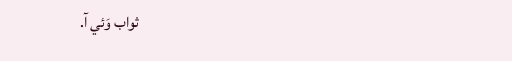ثواب وَئي آ.